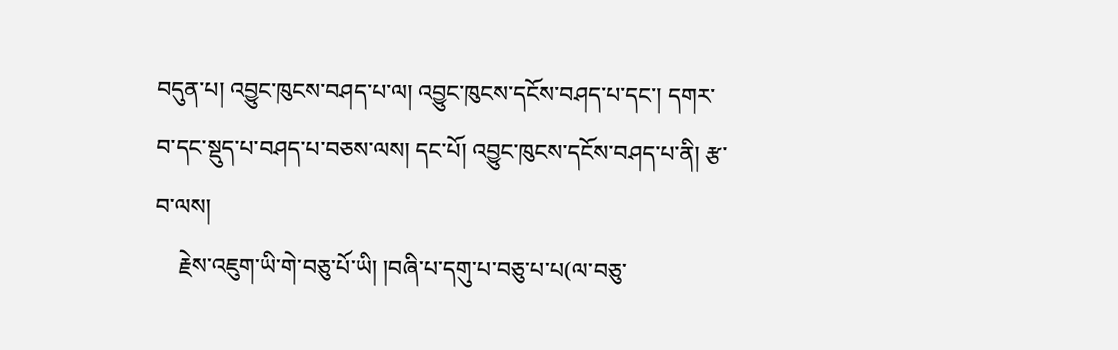བདུན་པ། འབྱུང་ཁུངས་བཤད་པ་ལ། འབྱུང་ཁུངས་དངོས་བཤད་པ་དང་། དགར་བ་དང་སྡུད་པ་བཤད་པ་བཅས་ལས། དང་པོ། འབྱུང་ཁུངས་དངོས་བཤད་པ་ནི། རྩ་བ་ལས།
    རྗེས་འཇུག་ཡི་གེ་བཅུ་པོ་ཡི། །བཞི་པ་དགུ་པ་བཅུ་པ་པ(ལ་བཅུ་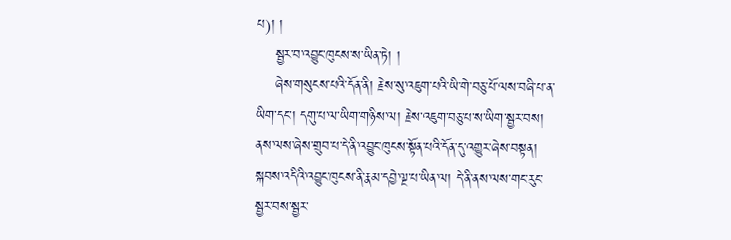པ)། །
    སྦྱར་བ་འབྱུང་ཁུངས་ས་ཡིན་ཏེ། །
    ཞེས་གསུངས་པའི་དོན་ནི། རྗེས་སུ་འཇུག་པའི་ཡི་གེ་བཅུ་པོ་ལས་བཞི་པ་ན་ཡིག་དང་། དགུ་པ་ལ་ཡིག་གཉིས་ལ། རྗེས་འཇུག་བཅུ་པ་ས་ཡིག་སྦྱར་བས། ནས་ལས་ཞེས་གྲུབ་པ་དེ་ནི་འབྱུང་ཁུངས་སྟོན་པའི་དོན་དུ་འགྱུར་ཞེས་བསྟན། སྐབས་འདིའི་འབྱུང་ཁུངས་ནི་རྣམ་དབྱེ་ལྔ་པ་ཡིན་ལ། དེ་ནི་ནས་ལས་གང་རུང་སྦྱར་བས་སྦྱར་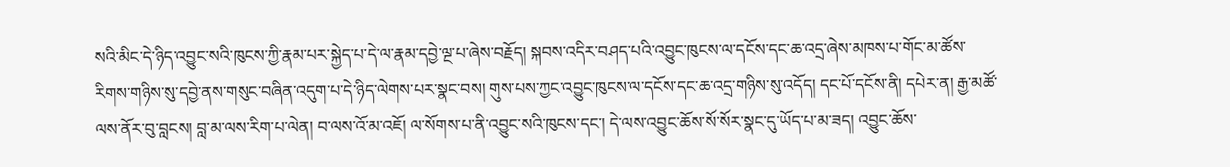སའི་མིང་དེ་ཉིད་འབྱུང་སའི་ཁུངས་ཀྱི་རྣམ་པར་སྐྱེད་པ་དེ་ལ་རྣམ་དབྱེ་ལྔ་པ་ཞེས་བརྗོད། སྐབས་འདིར་བཤད་པའི་འབྱུང་ཁུངས་ལ་དངོས་དང་ཆ་འདྲ་ཞེས་མཁས་པ་གོང་མ་ཚོས་རིགས་གཉིས་སུ་དབྱེ་ནས་གསུང་བཞིན་འདུག་པ་དེ་ཉིད་ལེགས་པར་སྣང་བས། གུས་པས་ཀྱང་འབྱུང་ཁུངས་ལ་དངོས་དང་ཆ་འདྲ་གཉིས་སུ་འདོད། དང་པོ་དངོས་ནི། དཔེར་ན། རྒྱ་མཚོ་ལས་ནོར་བུ་བླངས། བླ་མ་ལས་རིག་པ་ལེན། བ་ལས་འོ་མ་འཇོ། ལ་སོགས་པ་ནི་འབྱུང་སའི་ཁུངས་དང་། དེ་ལས་འབྱུང་ཆོས་སོ་སོར་སྣང་དུ་ཡོད་པ་མ་ཟད། འབྱུང་ཆོས་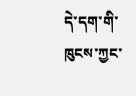དེ་དག་གི་ཁུངས་ཀྱང་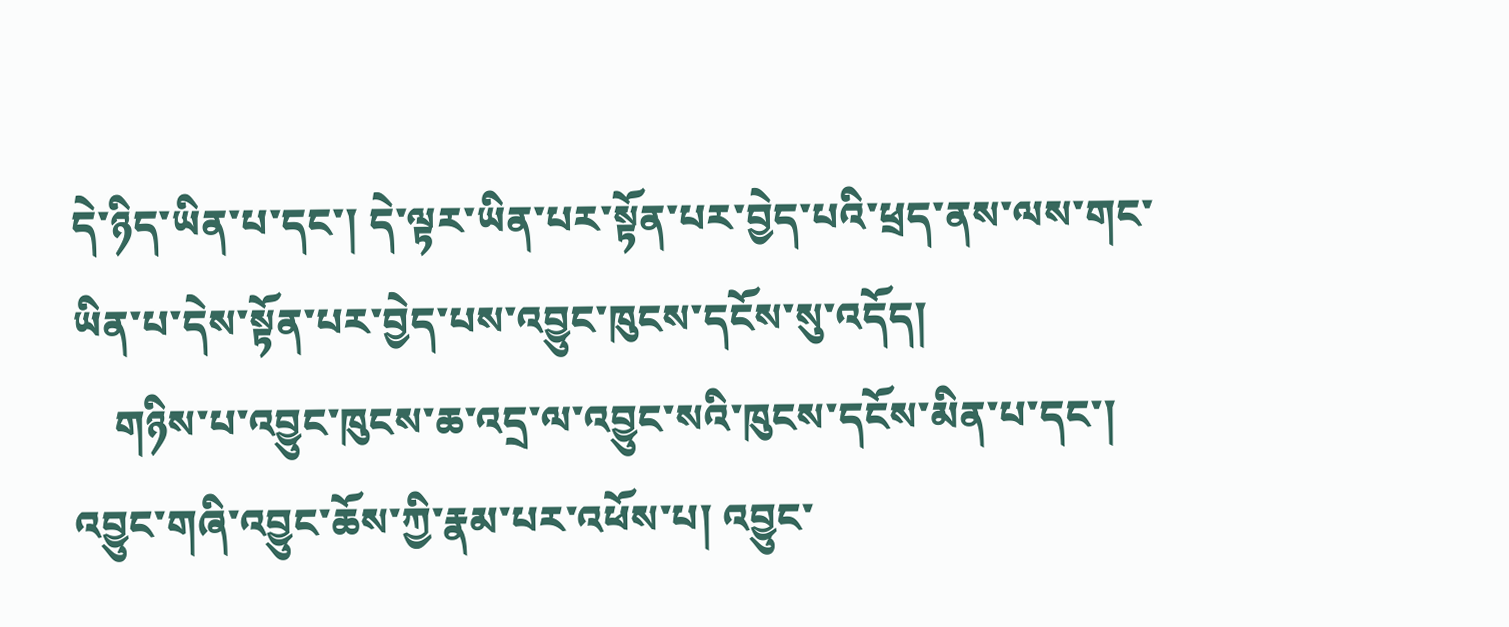དེ་ཉིད་ཡིན་པ་དང་། དེ་ལྟར་ཡིན་པར་སྟོན་པར་བྱེད་པའི་ཕྲད་ནས་ལས་གང་ཡིན་པ་དེས་སྟོན་པར་བྱེད་པས་འབྱུང་ཁུངས་དངོས་སུ་འདོད།
    གཉིས་པ་འབྱུང་ཁུངས་ཆ་འདྲ་ལ་འབྱུང་སའི་ཁུངས་དངོས་མིན་པ་དང་། འབྱུང་གཞི་འབྱུང་ཆོས་ཀྱི་རྣམ་པར་འཕོས་པ། འབྱུང་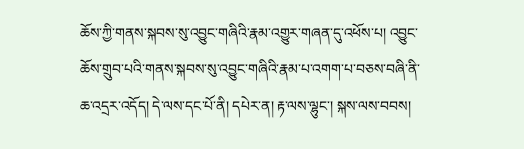ཆོས་ཀྱི་གནས་སྐབས་སུ་འབྱུང་གཞིའི་རྣམ་འགྱུར་གཞན་དུ་འཕོས་པ། འབྱུང་ཆོས་གྲུབ་པའི་གནས་སྐབས་སུ་འབྱུང་གཞིའི་རྣམ་པ་འགག་པ་བཅས་བཞི་ནི་ཆ་འདྲར་འདོད། དེ་ལས་དང་པོ་ནི། དཔེར་ན། རྟ་ལས་ལྷུང་། སྐས་ལས་བབས།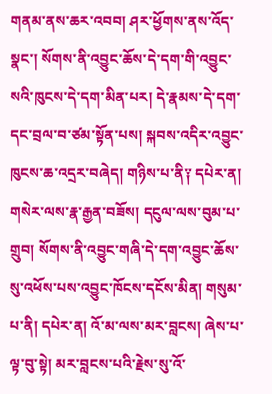གནམ་ནས་ཆར་འབབ། ཤར་ཕྱོགས་ནས་འོད་སྣང་། སོགས་ནི་འབྱུང་ཆོས་དེ་དག་གི་འབྱུང་སའི་ཁུངས་དེ་དག་མིན་པར། དེ་རྣམས་དེ་དག་དང་བྲལ་བ་ཙམ་སྟོན་པས། སྐབས་འདིར་འབྱུང་ཁུངས་ཆ་འདྲར་བཞེད། གཉིས་པ་ནི༑ དཔེར་ན། གསེར་ལས་རྣ་རྒྱན་བཟོས། དངུལ་ལས་བུམ་པ་གྲུབ། སོགས་ནི་འབྱུང་གཞི་དེ་དག་འབྱུང་ཆོས་སུ་འཕོས་པས་འབྱུང་ཁོངས་དངོས་མིན། གསུམ་པ་ནི། དཔེར་ན། འོ་མ་ལས་མར་བླངས། ཞེས་པ་ལྟ་བུ་སྟེ། མར་བླངས་པའི་རྗེས་སུ་འོ་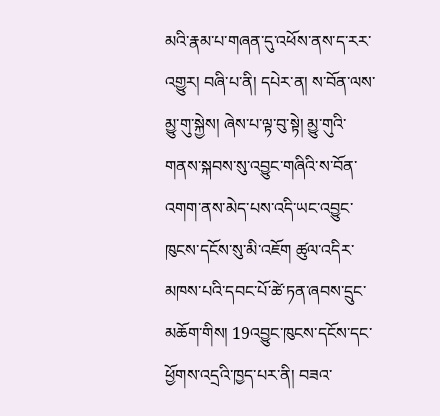མའི་རྣམ་པ་གཞན་དུ་འཕོས་ནས་ད་རར་འགྱུར། བཞི་པ་ནི། དཔེར་ན། ས་བོན་ལས་མྱུ་གུ་སྐྱེས། ཞེས་པ་ལྟ་བུ་སྟེ། མྱུ་གུའི་གནས་སྐབས་སུ་འབྱུང་གཞིའི་ས་བོན་འགག་ནས་མེད་པས་འདི་ཡང་འབྱུང་ཁུངས་དངོས་སུ་མི་འཇོག ཚུལ་འདིར་མཁས་པའི་དབང་པོ་ཚེ་ཏན་ཞབས་དྲུང་མཆོག་གིས། 19འབྱུང་ཁུངས་དངོས་དང་ཕྱོགས་འདྲའི་ཁྱད་པར་ནི། བཟའ་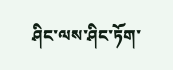ཤིང་ལས་ཤིང་ཏོག་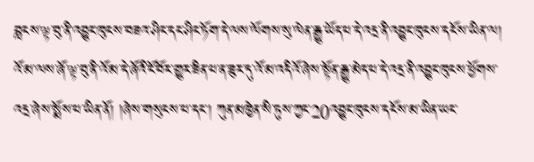བླངས་ལྟ་བུ་ནི་འབྱུང་ཁུངས་བཟའ་ཤིང་དང་ཤིང་ཏོག་དེ་ལས་ལོགས་སུ་ལེན་རྒྱུ་ཡོད་པ་དེ་འདྲ་ནི་འབྱུང་ཁུངས་དངོས་ཡིན་ལ། འོ་མ་ལས་ཞོ་ལྟ་བུ་ནི་འོ་མ་དེ་ཞོའི་ངོ་བོར་གྱུར་ཟིན་པ་ན་ཟུར་དུ་འོ་མ་འདིའོ་ཞེས་སྟོན་རྒྱུ་མེད་པ་དེ་འདྲ་ནི་འབྱུང་ཁུངས་ཕྱོགས་འདྲ་ཞེས་སྨོས་པ་ཡིན་ནོ། །ཞེས་གསུངས་པ་དང་། ཀུན་མཁྱེན་སི་ཏུས་ཀྱང་20འབྱུང་ཁུངས་དངོས་མ་ཡིན་ཡང་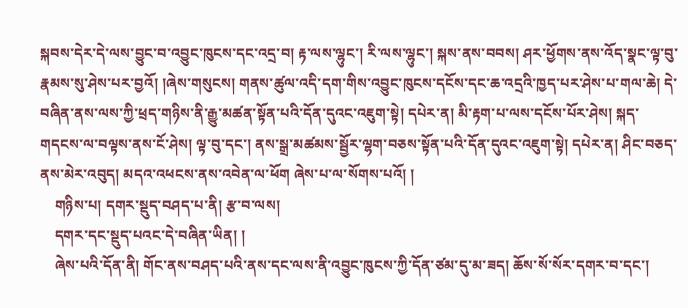སྐབས་དེར་དེ་ལས་བྱུང་བ་འབྱུང་ཁུངས་དང་འདྲ་བ། རྟ་ལས་ལྷུང་། རི་ལས་ལྷུང་། སྐས་ནས་བབས། ཤར་ཕྱོགས་ནས་འོད་སྣང་ལྟ་བུ་རྣམས་སུ་ཤེས་པར་བྱའོ། །ཞེས་གསུངས། གནས་ཚུལ་འདི་དག་གིས་འབྱུང་ཁུངས་དངོས་དང་ཆ་འདྲའི་ཁྱད་པར་ཤེས་པ་གལ་ཆེ། དེ་བཞིན་ནས་ལས་ཀྱི་ཕྲད་གཉིས་ནི་རྒྱུ་མཚན་སྟོན་པའི་དོན་དུའང་འཇུག་སྟེ། དཔེར་ན། མི་རྟག་པ་ལས་དངོས་པོར་ཤེས། སྐད་གདངས་ལ་བལྟས་ནས་ངོ་ཤེས། ལྟ་བུ་དང་། ནས་སྒྲ་མཚམས་སྦྱོར་ལྷག་བཅས་སྟོན་པའི་དོན་དུའང་འཇུག་སྟེ། དཔེར་ན། ཤིང་བཅད་ནས་མེར་འབུད། མདའ་འཕངས་ནས་འབེན་ལ་ཕོག ཞེས་པ་ལ་སོགས་པའོ། །
    གཉིས་པ། དགར་སྡུད་བཤད་པ་ནི། རྩ་བ་ལས།
    དགར་དང་སྡུད་པའང་དེ་བཞིན་ཡིན། །
    ཞེས་པའི་དོན་ནི། གོང་ནས་བཤད་པའི་ནས་དང་ལས་ནི་འབྱུང་ཁུངས་ཀྱི་དོན་ཙམ་དུ་མ་ཟད། ཆོས་སོ་སོར་དགར་བ་དང་།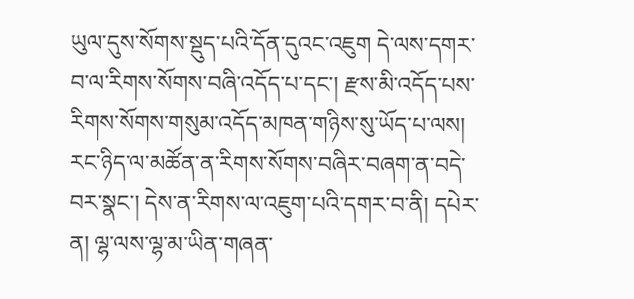ཡུལ་དུས་སོགས་སྡུད་པའི་དོན་དུའང་འཇུག དེ་ལས་དགར་བ་ལ་རིགས་སོགས་བཞི་འདོད་པ་དང་། རྫས་མི་འདོད་པས་རིགས་སོགས་གསུམ་འདོད་མཁན་གཉིས་སུ་ཡོད་པ་ལས། རང་ཉིད་ལ་མཚོན་ན་རིགས་སོགས་བཞིར་བཞག་ན་བདེ་བར་སྣང་། དེས་ན་རིགས་ལ་འཇུག་པའི་དགར་བ་ནི། དཔེར་ན། ལྷ་ལས་ལྷ་མ་ཡིན་གཞན་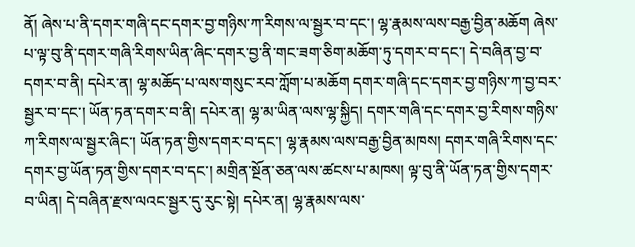ནོ། ཞེས་པ་ནི་དགར་གཞི་དང་དགར་བྱ་གཉིས་ཀ་རིགས་ལ་སྦྱར་བ་དང་། ལྷ་རྣམས་ལས་བརྒྱ་བྱིན་མཆོག ཞེས་པ་ལྟ་བུ་ནི་དགར་གཞི་རིགས་ཡིན་ཞིང་དགར་བྱ་ནི་གང་ཟག་ཅིག་མཆོག་ཏུ་དགར་བ་དང་། དེ་བཞིན་བྱ་བ་དགར་བ་ནི། དཔེར་ན། ལྷ་མཆོད་པ་ལས་གསུང་རབ་ཀློག་པ་མཆོག དགར་གཞི་དང་དགར་བྱ་གཉིས་ཀ་བྱ་བར་སྦྱར་བ་དང་། ཡོན་ཏན་དགར་བ་ནི། དཔེར་ན། ལྷ་མ་ཡིན་ལས་ལྷ་སྐྱིད། དགར་གཞི་དང་དགར་བྱ་རིགས་གཉིས་ཀ་རིགས་ལ་སྦྱར་ཞིང་། ཡོན་ཏན་གྱིས་དགར་བ་དང་། ལྷ་རྣམས་ལས་བརྒྱ་བྱིན་མཁས། དགར་གཞི་རིགས་དང་དགར་བྱ་ཡོན་ཏན་གྱིས་དགར་བ་དང་། མགྲིན་སྔོན་ཅན་ལས་ཚངས་པ་མཁས། ལྟ་བུ་ནི་ཡོན་ཏན་གྱིས་དགར་བ་ཡིན། དེ་བཞིན་རྫས་ལའང་སྦྱར་དུ་རུང་སྟེ། དཔེར་ན། ལྷ་རྣམས་ལས་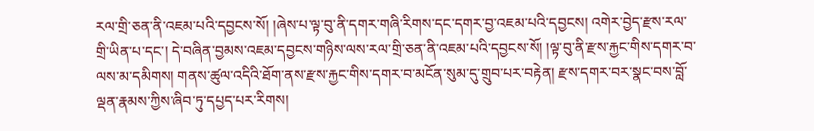རལ་གྲི་ཅན་ནི་འཇམ་པའི་དབྱངས་སོ། །ཞེས་པ་ལྟ་བུ་ནི་དགར་གཞི་རིགས་དང་དགར་བྱ་འཇམ་པའི་དབྱངས། འགེར་བྱེད་རྫས་རལ་གྲི་ཡིན་པ་དང་། དེ་བཞིན་བྱམས་འཇམ་དབྱངས་གཉིས་ལས་རལ་གྲི་ཅན་ནི་འཇམ་པའི་དབྱངས་སོ། །ལྟ་བུ་ནི་རྫས་རྐྱང་གིས་དགར་བ་ལས་མ་དམིགས། གནས་ཚུལ་འདིའི་ཐོག་ནས་རྫས་རྐྱང་གིས་དགར་བ་མངོན་སུམ་དུ་གྲུབ་པར་བརྟེན། རྫས་དགར་བར་སྣང་བས་བློ་ལྡན་རྣམས་ཀྱིས་ཞིབ་ཏུ་དཔྱད་པར་རིགས།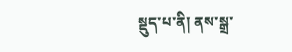སྡུད་པ་ནི། ནས་སྒྲ་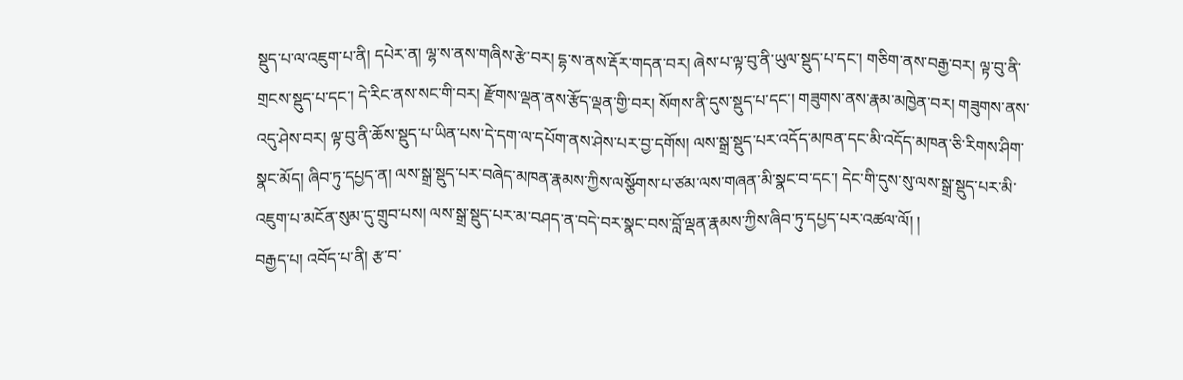སྡུད་པ་ལ་འཇུག་པ་ནི། དཔེར་ན། ལྷ་ས་ནས་གཞིས་རྩེ་བར། དྷ་ས་ནས་རྡོར་གདན་བར། ཞེས་པ་ལྟ་བུ་ནི་ཡུལ་སྡུད་པ་དང་། གཅིག་ནས་བརྒྱ་བར། ལྟ་བུ་ནི་གྲངས་སྡུད་པ་དང་། དེ་རིང་ནས་སང་གི་བར། རྫོགས་ལྡན་ནས་རྩོད་ལྡན་གྱི་བར། སོགས་ནི་དུས་སྡུད་པ་དང་། གཟུགས་ནས་རྣམ་མཁྱེན་བར། གཟུགས་ནས་འདུ་ཤེས་བར། ལྟ་བུ་ནི་ཆོས་སྡུད་པ་ཡིན་པས་དེ་དག་ལ་དཔོག་ནས་ཤེས་པར་བྱ་དགོས། ལས་སྒྲ་སྡུད་པར་འདོད་མཁན་དང་མི་འདོད་མཁན་ཅི་རིགས་ཤིག་སྣང་མོད། ཞིབ་ཏུ་དཔྱད་ན། ལས་སྒྲ་སྡུད་པར་བཞེད་མཁན་རྣམས་ཀྱིས་ལསྩོགས་པ་ཙམ་ལས་གཞན་མི་སྣང་བ་དང་། དེང་གི་དུས་སུ་ལས་སྒྲ་སྡུད་པར་མི་འཇུག་པ་མངོན་སུམ་དུ་གྲུབ་པས། ལས་སྒྲ་སྡུད་པར་མ་བཤད་ན་བདེ་བར་སྣང་བས་བློ་ལྡན་རྣམས་ཀྱིས་ཞིབ་ཏུ་དཔྱད་པར་འཚལ་ལོ། །
བརྒྱད་པ། འབོད་པ་ནི། རྩ་བ་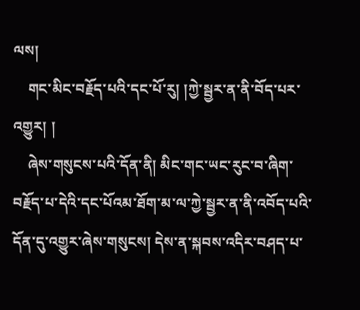ལས།
    གང་མིང་བརྗོད་པའི་དང་པོ་རུ། །ཀྱེ་སྦྱར་ན་ནི་བོད་པར་འགྱུར། །
    ཞེས་གསུངས་པའི་དོན་ནི། མིང་གང་ཡང་རུང་བ་ཞིག་བརྗོད་པ་དེའི་དང་པོའམ་ཐོག་མ་ལ་ཀྱེ་སྦྱར་ན་ནི་འབོད་པའི་དོན་དུ་འགྱུར་ཞེས་གསུངས། དེས་ན་སྐབས་འདིར་བཤད་པ་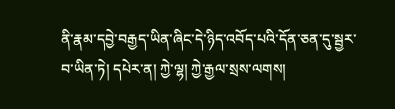ནི་རྣམ་དབྱེ་བརྒྱད་ཡིན་ཞིང་དེ་ཉིད་འབོད་པའི་དོན་ཅན་དུ་སྦྱར་བ་ཡིན་ཏེ། དཔེར་ན། ཀྱེ་ལྷ། ཀྱེ་རྒྱལ་སྲས་ལགས།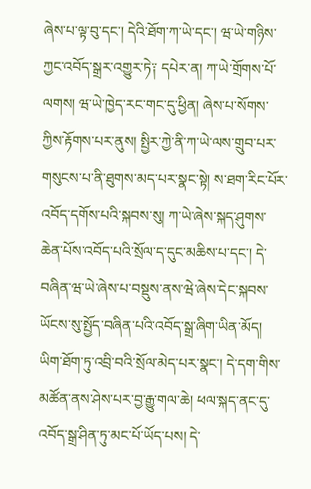ཞེས་པ་ལྟ་བུ་དང་། དེའི་ཐོག་ཀ་ཡེ་དང་། ཝ་ཡེ་གཉིས་ཀྱང་འབོད་སྒྲར་འགྱུར་ཏེ༑ དཔེར་ན། ཀ་ཡེ་གྲོགས་པོ་ལགས། ཝ་ཡེ་ཁྱེད་རང་གང་དུ་ཕྱིན། ཞེས་པ་སོགས་ཀྱིས་རྟོགས་པར་ནུས། སྤྱིར་ཀྱེ་ནི་ཀ་ཡེ་ལས་གྲུབ་པར་གསུངས་པ་ནི་ཐུགས་མད་པར་སྣང་སྟེ། ས་ཐག་རིང་པོར་འབོད་དགོས་པའི་སྐབས་སུ། ཀ་ཡེ་ཞེས་སྐད་ཤུགས་ཆེན་པོས་འབོད་པའི་སྲོལ་ད་དུང་མཆིས་པ་དང་། དེ་བཞིན་ཝ་ཡེ་ཞེས་པ་བསྡུས་ནས་ཝེ་ཞེས་དེང་སྐབས་ཡོངས་སུ་སྤྱོད་བཞིན་པའི་འབོད་སྒྲ་ཞིག་ཡིན་མོད། ཡིག་ཐོག་ཏུ་འབྲི་བའི་སྲོལ་མེད་པར་སྣང་། དེ་དག་གིས་མཚོན་ནས་ཤེས་པར་བྱ་རྒྱུ་གལ་ཆེ། ཕལ་སྐད་ནང་དུ་འབོད་སྒྲ་ཤིན་ཏུ་མང་པོ་ཡོད་པས། དེ་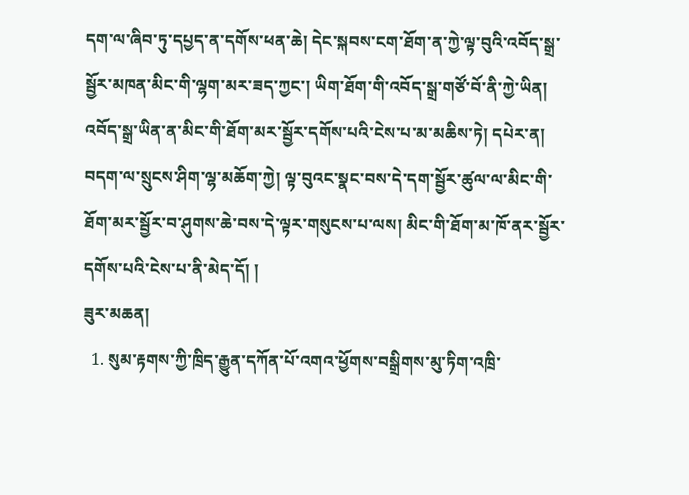དག་ལ་ཞིབ་ཏུ་དཔྱད་ན་དགོས་ཕན་ཆེ། དེང་སྐབས་ངག་ཐོག་ན་ཀྱེ་ལྟ་བུའི་འབོད་སྒྲ་སྦྱོར་མཁན་མིང་གི་ལྷག་མར་ཟད་ཀྱང་། ཡིག་ཐོག་གི་འབོད་སྒྲ་གཙོ་བོ་ནི་ཀྱེ་ཡིན། འབོད་སྒྲ་ཡིན་ན་མིང་གི་ཐོག་མར་སྦྱོར་དགོས་པའི་ངེས་པ་མ་མཆིས་ཏེ། དཔེར་ན། བདག་ལ་སྲུངས་ཤིག་ལྷ་མཆོག་ཀྱེ། ལྟ་བུའང་སྣང་བས་དེ་དག་སྦྱོར་ཚུལ་ལ་མིང་གི་ཐོག་མར་སྦྱོར་བ་ཤུགས་ཆེ་བས་དེ་ལྟར་གསུངས་པ་ལས། མིང་གི་ཐོག་མ་ཁོ་ནར་སྦྱོར་དགོས་པའི་ངེས་པ་ནི་མེད་དོ། །
ཟུར་མཆན།
  1. སུམ་རྟགས་ཀྱི་ཁྲིད་རྒྱུན་དཀོན་པོ་འགའ་ཕྱོགས་བསྒྲིགས་མུ་ཏིག་འཁྲི་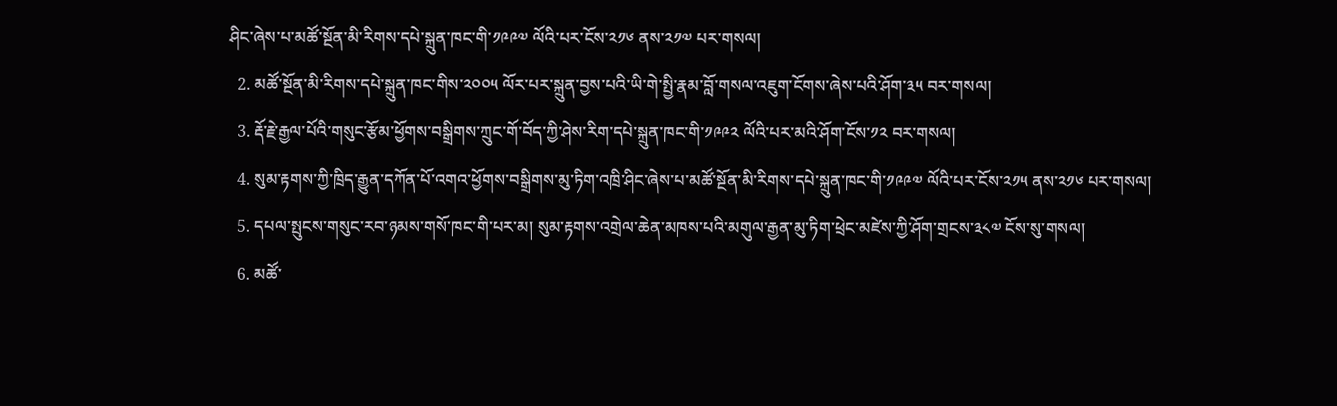ཤིང་ཞེས་པ་མཚོ་སྔོན་མི་རིགས་དཔེ་སྐྲུན་ཁང་གི་༡༩༩༧ ལོའི་པར་ངོས་༢༡༦ ནས་༢༡༧ པར་གསལ།
  2. མཚོ་སྔོན་མི་རིགས་དཔེ་སྐྲུན་ཁང་གིས་༢༠༠༥ ལོར་པར་སྐྲུན་བྱས་པའི་ཡི་གེ་སྤྱི་རྣམ་བློ་གསལ་འཇུག་ངོགས་ཞེས་པའི་ཤོག་༣༥ བར་གསལ།
  3. རྡོ་རྗེ་རྒྱལ་པོའི་གསུང་རྩོམ་ཕྱོགས་བསྒྲིགས་ཀྲུང་གོ་བོད་ཀྱི་ཤེས་རིག་དཔེ་སྐྲུན་ཁང་གི་༡༩༩༢ ལོའི་པར་མའི་ཤོག་ངོས་༡༢ བར་གསལ།
  4. སུམ་རྟགས་ཀྱི་ཁྲིད་རྒྱུན་དཀོན་པོ་འགའ་ཕྱོགས་བསྒྲིགས་མུ་ཏིག་འཁྲི་ཤིང་ཞེས་པ་མཚོ་སྔོན་མི་རིགས་དཔེ་སྐྲུན་ཁང་གི་༡༩༩༧ ལོའི་པར་ངོས་༢༡༥ ནས་༢༡༦ པར་གསལ།
  5. དཔལ་སྤུངས་གསུང་རབ་ཉམས་གསོ་ཁང་གི་པར་མ། སུམ་རྟགས་འགྲེལ་ཆེན་མཁས་པའི་མགུལ་རྒྱན་མུ་ཏིག་ཕྲེང་མཛེས་ཀྱི་ཤོག་གྲངས་༣༨༧ ངོས་སུ་གསལ།
  6. མཚོ་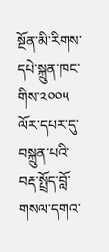སྔོན་མི་རིགས་དཔེ་སྐྲུན་ཁང་གིས་༢༠༠༥ ལོར་དཔར་དུ་བསྐྲུན་པའི་བརྡ་སྤྲོད་བློ་གསལ་དགའ་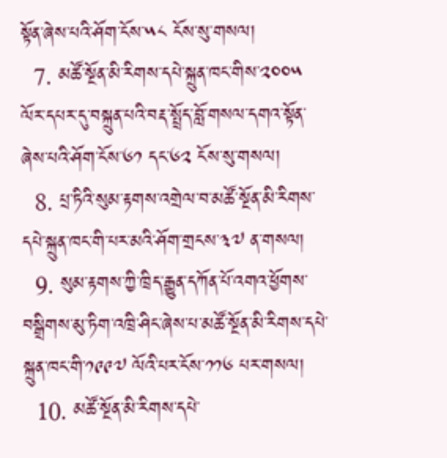སྟོན་ཞེས་པའི་ཤོག་ངོས་༥༨ ངོས་སུ་གསལ།
  7. མཚོ་སྔོན་མི་རིགས་དཔེ་སྐྲུན་ཁང་གིས་༢༠༠༥ ལོར་དཔར་དུ་བསྐྲུན་པའི་བརྡ་སྤྲོད་བློ་གསལ་དགའ་སྟོན་ཞེས་པའི་ཤོག་ངོས་༦༡ དང་༦༢ ངོས་སུ་གསལ།
  8. པྲ་ཏིའི་སུམ་རྟགས་འགྲེལ་བ་མཚོ་སྔོན་མི་རིགས་དཔེ་སྐྲུན་ཁང་གི་པར་མའི་ཤོག་གྲངས་༣༧ ན་གསལ།
  9. སུམ་རྟགས་ཀྱི་ཁྲིད་རྒྱུན་དཀོན་པོ་འགའ་ཕྱོགས་བསྒྲིགས་མུ་ཏིག་འཁྲི་ཤིང་ཞེས་པ་མཚོ་སྔོན་མི་རིགས་དཔེ་སྐྲུན་ཁང་གི་༡༩༩༧ ལོའི་པར་ངོས་༡༡༦ པར་གསལ།
  10. མཚོ་སྔོན་མི་རིགས་དཔེ་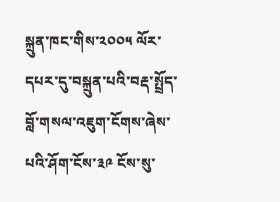སྐྲུན་ཁང་གིས་༢༠༠༥ ལོར་དཔར་དུ་བསྐྲུན་པའི་བརྡ་སྤྲོད་བློ་གསལ་འཇུག་ངོགས་ཞེས་པའི་ཤོག་ངོས་༣༩ ངོས་སུ་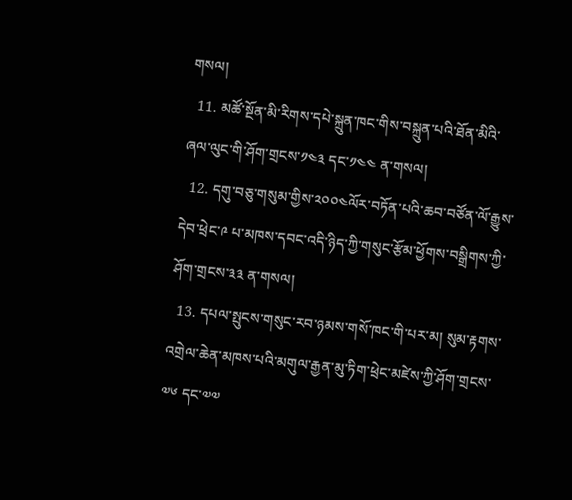གསལ།
  11. མཚོ་སྔོན་མི་རིགས་དཔེ་སྐྲུན་ཁང་གིས་བསྐྲུན་པའི་ཐོན་མིའི་ཞལ་ལུང་གི་ཤོག་གྲངས་༡༤༣ དང་༡༤༤ ན་གསལ།
  12. དགུ་བཅུ་གསུམ་གྱིས་༢༠༠༤ལོར་བཏོན་པའི་ཆབ་བཙོན་ལོ་རྒྱུས་དེབ་ཕྲེང་༩ པ་མཁས་དབང་འདི་ཉིད་ཀྱི་གསུང་རྩོམ་ཕྱོགས་བསྒྲིགས་ཀྱི་ཤོག་གྲངས་༣༣ ན་གསལ།
  13. དཔལ་སྤུངས་གསུང་རབ་ཉམས་གསོ་ཁང་གི་པར་མ། སུམ་རྟགས་འགྲེལ་ཆེན་མཁས་པའི་མགུལ་རྒྱན་མུ་ཏིག་ཕྲེང་མཛེས་ཀྱི་ཤོག་གྲངས་༧༦ དང་༧༧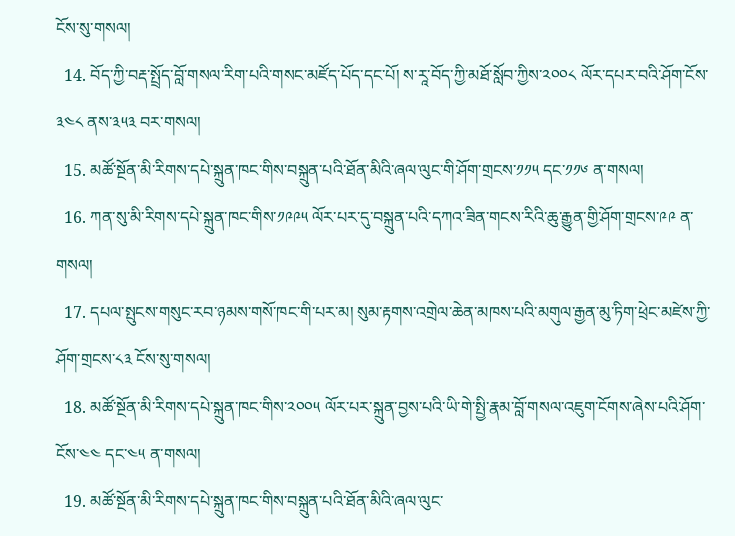ངོས་སུ་གསལ།
  14. བོད་ཀྱི་བརྡ་སྤྲོད་བློ་གསལ་རིག་པའི་གསང་མཛོད་པོད་དང་པོ། ས་རཱ་བོད་ཀྱི་མཐོ་སློབ་ཀྱིས་༢༠༠༨ ལོར་དཔར་བའི་ཤོག་ངོས་༣༤༨ ནས་༣༥༣ བར་གསལ།
  15. མཚོ་སྔོན་མི་རིགས་དཔེ་སྐྲུན་ཁང་གིས་བསྐྲུན་པའི་ཐོན་མིའི་ཞལ་ལུང་གི་ཤོག་གྲངས་༡༡༥ དང་༡༡༦ ན་གསལ།
  16. ཀན་སུ་མི་རིགས་དཔེ་སྐྲུན་ཁང་གིས་༡༩༩༥ ལོར་པར་དུ་བསྐྲུན་པའི་དཀའ་ཟིན་གངས་རིའི་ཆུ་རྒྱུན་གྱི་ཤོག་གྲངས་༩༩ ན་གསལ།
  17. དཔལ་སྤུངས་གསུང་རབ་ཉམས་གསོ་ཁང་གི་པར་མ། སུམ་རྟགས་འགྲེལ་ཆེན་མཁས་པའི་མགུལ་རྒྱན་མུ་ཏིག་ཕྲེང་མཛེས་ཀྱི་ཤོག་གྲངས་༨༣ ངོས་སུ་གསལ།
  18. མཚོ་སྔོན་མི་རིགས་དཔེ་སྐྲུན་ཁང་གིས་༢༠༠༥ ལོར་པར་སྐྲུན་བྱས་པའི་ཡི་གེ་སྤྱི་རྣམ་བློ་གསལ་འཇུག་ངོགས་ཞེས་པའི་ཤོག་ངོས་༤༤ དང་༤༥ ན་གསལ།
  19. མཚོ་སྔོན་མི་རིགས་དཔེ་སྐྲུན་ཁང་གིས་བསྐྲུན་པའི་ཐོན་མིའི་ཞལ་ལུང་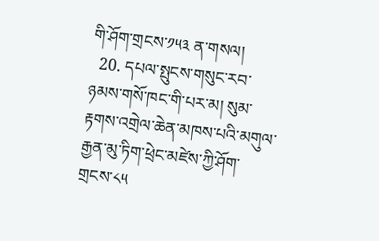གི་ཤོག་གྲངས་༡༥༣ ན་གསལ།
  20. དཔལ་སྤུངས་གསུང་རབ་ཉམས་གསོ་ཁང་གི་པར་མ། སུམ་རྟགས་འགྲེལ་ཆེན་མཁས་པའི་མགུལ་རྒྱན་མུ་ཏིག་ཕྲེང་མཛེས་ཀྱི་ཤོག་གྲངས་༨༥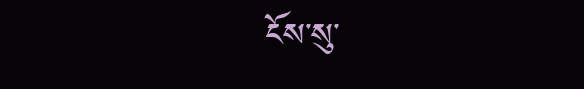ངོས་སུ་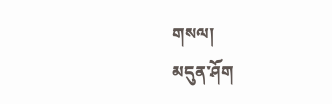གསལ།
མདུན་ཤོག